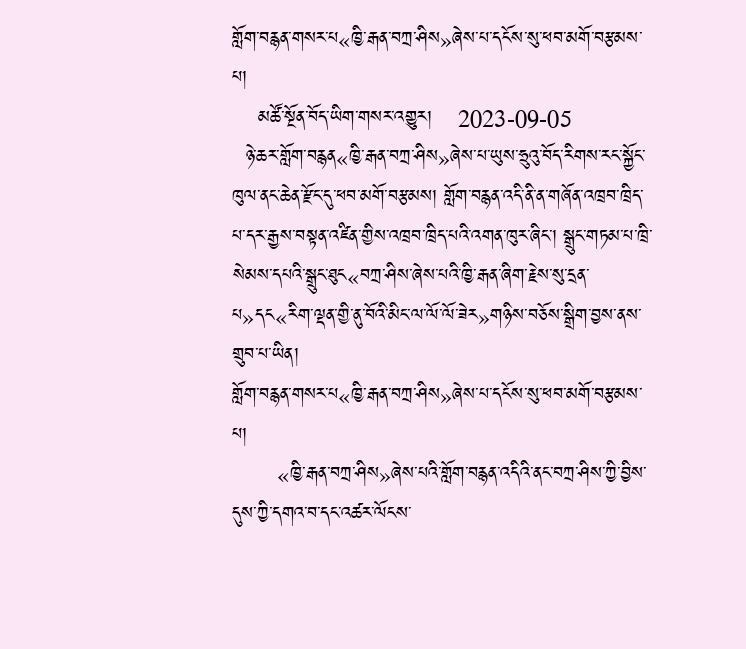གློག་བརྙན་གསར་པ«ཁྱི་རྒན་བཀྲ་ཤིས»ཞེས་པ་དངོས་སུ་ཕབ་མགོ་བརྩམས་པ།
    མཚོ་སྔོན་བོད་ཡིག་གསར་འགྱུར།    2023-09-05
  ཉེ་ཆར་གློག་བརྙན«ཁྱི་རྒན་བཀྲ་ཤིས»ཞེས་པ་ཡུས་ཧྲུའུ་བོད་རིགས་རང་སྐྱོང་ཁུལ་ནང་ཆེན་རྫོང་དུ་ཕབ་མགོ་བརྩམས། གློག་བརྙན་འདི་ནི་ན་གཞོན་འཁྲབ་ཁྲིད་པ་དར་རྒྱས་བསྟན་འཛིན་གྱིས་འཁྲབ་ཁྲིད་པའི་འགན་ཁུར་ཞིང་། སྒྲུང་གཏམ་པ་ཁྲི་སེམས་དཔའི་སྒྲུང་ཐུང«བཀྲ་ཤིས་ཞེས་པའི་ཁྱི་རྒན་ཞིག་རྗེས་སུ་དྲན་པ»དང«རིག་ལྡན་གྱི་ནུ་བོའི་མིང་ལ་ལོ་ལོ་ཟེར»གཉིས་བཅོས་སྒྲིག་བྱས་ནས་གྲུབ་པ་ཡིན།
གློག་བརྙན་གསར་པ«ཁྱི་རྒན་བཀྲ་ཤིས»ཞེས་པ་དངོས་སུ་ཕབ་མགོ་བརྩམས་པ།
       «ཁྱི་རྒན་བཀྲ་ཤིས»ཞེས་པའི་གློག་བརྙན་འདིའི་ནང་བཀྲ་ཤིས་ཀྱི་བྱིས་དུས་ཀྱི་དགའ་བ་དང་འཚར་ལོངས་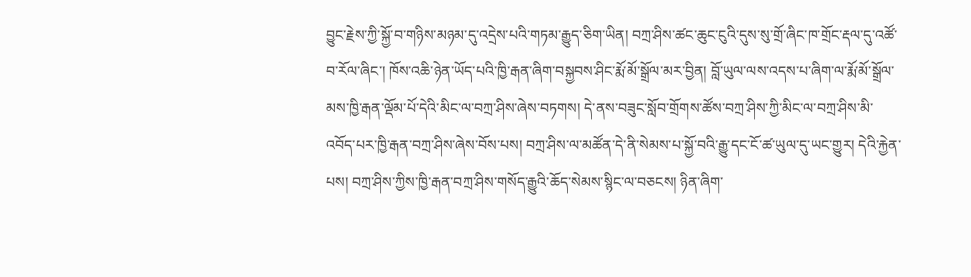བྱུང་རྗེས་ཀྱི་སྐྱོ་བ་གཉིས་མཉམ་དུ་འདྲེས་པའི་གཏམ་རྒྱུད་ཅིག་ཡིན། བཀྲ་ཤིས་ཚང་ཆུང་ངུའི་དུས་སུ་གྲོ་ཞིང་ཁ་གྲོང་རྡལ་དུ་འཚོ་བ་རོལ་ཞིང་། ཁོས་འཆི་ཉེན་ཡོད་པའི་ཁྱི་རྒན་ཞིག་བསྐྱབས་ཤིང་རྨོ་མོ་སྒྲོལ་མར་བྱིན། བློ་ཡུལ་ལས་འདས་པ་ཞིག་ལ་རྨོ་མོ་སྒྲོལ་མས་ཁྱི་རྒན་ལྡོམ་པོ་དེའི་མིང་ལ་བཀྲ་ཤིས་ཞེས་བཏགས། དེ་ནས་བཟུང་སློབ་གྲོགས་ཚོས་བཀྲ་ཤིས་ཀྱི་མིང་ལ་བཀྲ་ཤིས་མི་འབོད་པར་ཁྱི་རྒན་བཀྲ་ཤིས་ཞེས་བོས་པས། བཀྲ་ཤིས་ལ་མཚོན་དེ་ནི་སེམས་པ་སྐྱོ་བའི་རྒྱུ་དང་ངོ་ཚ་ཡུལ་དུ་ཡང་གྱུར། དེའི་རྐྱེན་པས། བཀྲ་ཤིས་ཀྱིས་ཁྱི་རྒན་བཀྲ་ཤིས་གསོད་རྒྱུའི་ཆོད་སེམས་སྙིང་ལ་བཅངས། ཉིན་ཞིག་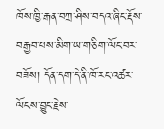ཁོས་ཁྱི་རྒན་བཀྲ་ཤིས་བདའ་ཞིང་རྡོས་བརྒྱབ་པས་མིག་ཡ་གཅིག་ལོང་བར་བཟོས། དོན་དག་དེ་ནི་ཁོ་རང་འཚར་ལོངས་བྱུང་རྗེས་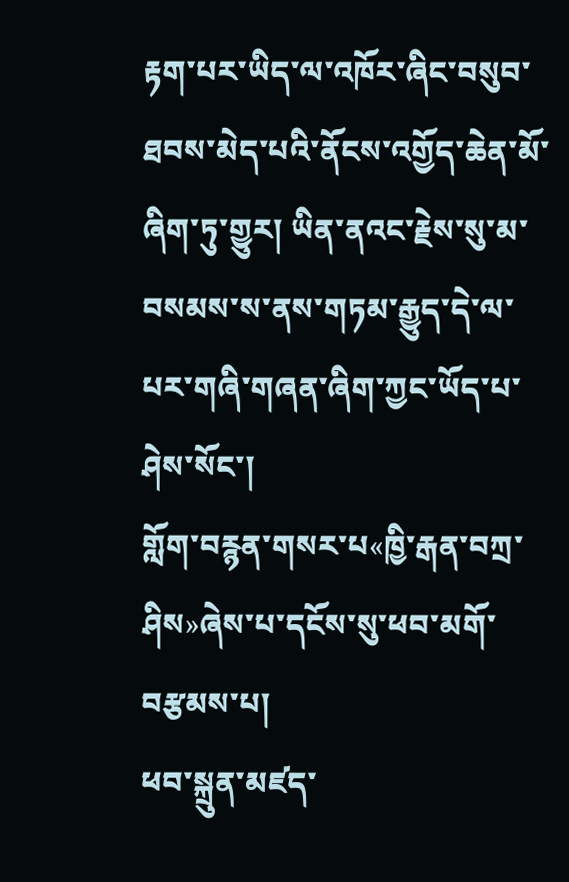རྟག་པར་ཡིད་ལ་འཁོར་ཞིང་བསུབ་ཐབས་མེད་པའི་ནོངས་འགྱོད་ཆེན་མོ་ཞིག་ཏུ་གྱུར། ཡིན་ནའང་རྗེས་སུ་མ་བསམས་ས་ནས་གཏམ་རྒྱུད་དེ་ལ་པར་གཞི་གཞན་ཞིག་ཀྱང་ཡོད་པ་ཤེས་སོང་།
གློག་བརྙན་གསར་པ«ཁྱི་རྒན་བཀྲ་ཤིས»ཞེས་པ་དངོས་སུ་ཕབ་མགོ་བརྩམས་པ།
ཕབ་སྐྲུན་མཛད་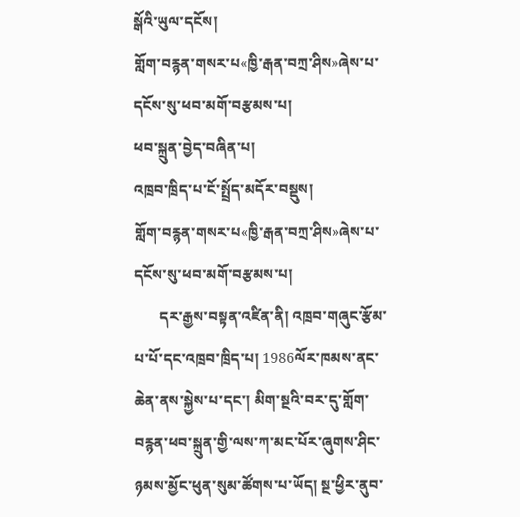སྒོའི་ཡུལ་དངོས།
གློག་བརྙན་གསར་པ«ཁྱི་རྒན་བཀྲ་ཤིས»ཞེས་པ་དངོས་སུ་ཕབ་མགོ་བརྩམས་པ།
ཕབ་སྐྲུན་བྱེད་བཞིན་པ།
འཁྲབ་ཁྲིད་པ་ངོ་སྤྲོད་མདོར་བསྡུས།
གློག་བརྙན་གསར་པ«ཁྱི་རྒན་བཀྲ་ཤིས»ཞེས་པ་དངོས་སུ་ཕབ་མགོ་བརྩམས་པ།
       དར་རྒྱས་བསྟན་འཛིན་ནི། འཁྲབ་གཞུང་རྩོམ་པ་པོ་དང་འཁྲབ་ཁྲིད་པ། 1986ལོར་ཁམས་ནང་ཆེན་ནས་སྐྱེས་པ་དང་། མིག་སྔའི་བར་དུ་གློག་བརྙན་ཕབ་སྐྲུན་གྱི་ལས་ཀ་མང་པོར་ཞུགས་ཤིང་ཉམས་མྱོང་ཕུན་སུམ་ཚོགས་པ་ཡོད། སྔ་ཕྱིར་ནུབ་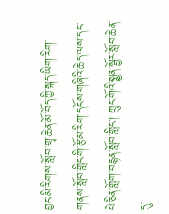བྱང་མི་རིགས་སློབ་གྲྭ་ཆེན་མོ་བོད་ཀྱི་སྐད་ཡིག་རིག་གནས་སློབ་གླིང་གི་རྩོམ་རིག་དངོས་གཞིའི་ཆེད་ལས་དང་པེ་ཅིན་གློག་བརྙན་སློབ་གླིང་། ཀྲུང་གོའི་སྨྱན་སྦྱོར་སློབ་ཆེན་དུ་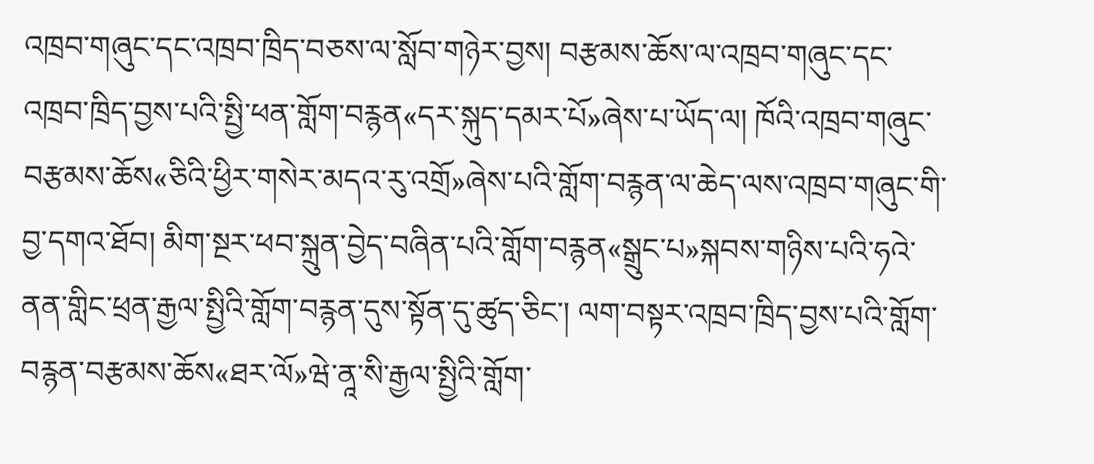འཁྲབ་གཞུང་དང་འཁྲབ་ཁྲིད་བཅས་ལ་སློབ་གཉེར་བྱས། བརྩམས་ཆོས་ལ་འཁྲབ་གཞུང་དང་འཁྲབ་ཁྲིད་བྱས་པའི་སྤྱི་ཕན་གློག་བརྙན«དར་སྐུད་དམར་པོ»ཞེས་པ་ཡོད་ལ། ཁོའི་འཁྲབ་གཞུང་བརྩམས་ཆོས«ཅིའི་ཕྱིར་གསེར་མདའ་རུ་འགྲོ»ཞེས་པའི་གློག་བརྙན་ལ་ཆེད་ལས་འཁྲབ་གཞུང་གི་བྱ་དགའ་ཐོབ། མིག་སྔར་ཕབ་སྐྲུན་བྱེད་བཞིན་པའི་གློག་བརྙན«སྒྲུང་པ»སྐབས་གཉིས་པའི་ཧའེ་ནན་གླིང་ཕྲན་རྒྱལ་སྤྱིའི་གློག་བརྙན་དུས་སྟོན་དུ་ཚུད་ཅིང་། ལག་བསྟར་འཁྲབ་ཁྲིད་བྱས་པའི་གློག་བརྙན་བརྩམས་ཆོས«ཐར་ལོ»ཝེ་ནཱ་སི་རྒྱལ་སྤྱིའི་གློག་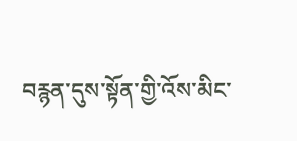བརྙན་དུས་སྟོན་གྱི་འོས་མིང་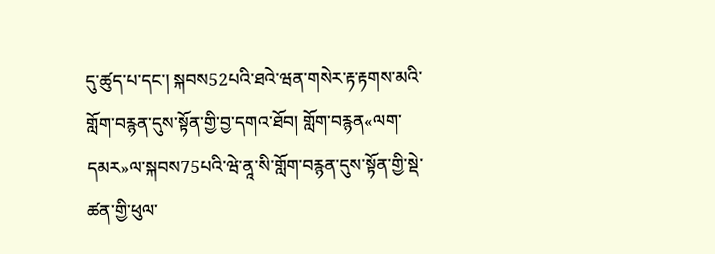དུ་ཚུད་པ་དང་། སྐབས52པའི་ཐའེ་ཝན་གསེར་རྟ་རྟགས་མའི་གློག་བརྙན་དུས་སྟོན་གྱི་བྱ་དགའ་ཐོབ། གློག་བརྙན«ལག་དམར»ལ་སྐབས75པའི་ཝེ་ནཱ་སི་གློག་བརྙན་དུས་སྟོན་གྱི་སྡེ་ཚན་གྱི་ཕུལ་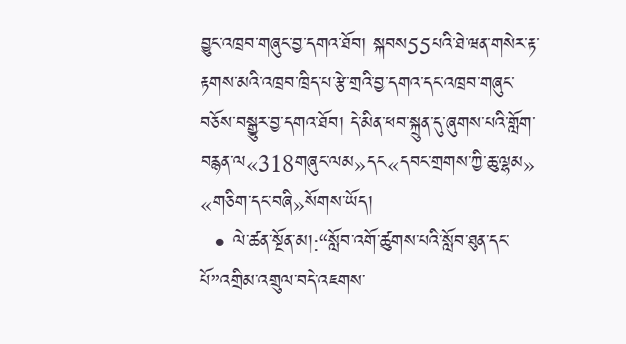བྱུང་འཁྲབ་གཞུང་བྱ་དགའ་ཐོབ། སྐབས55པའི་ཐེ་ཝན་གསེར་རྟ་རྟགས་མའི་འཁྲབ་ཁྲིད་པ་རྩེ་གྲའི་བྱ་དགའ་དང་འཁྲབ་གཞུང་བཅོས་བསྒྱུར་བྱ་དགའ་ཐོབ། དེ་མིན་ཕབ་སྐྲུན་དུ་ཞུགས་པའི་གློག་བརྙན་ལ«318གཞུང་ལམ»དང«དབང་གྲགས་ཀྱི་ཆུ་ལྷམ» «གཅིག་དང་བཞི»སོགས་ཡོད།
  • ལེ་ཚན་སྔོན་མ།:“སློབ་འགོ་ཚུགས་པའི་སློབ་ཐུན་དང་པོ”འགྲིམ་འགྲུལ་བདེ་འཇགས་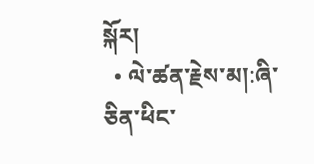སྐོར།
  • ལེ་ཚན་རྗེས་མ།:ཞི་ཅིན་ཕིང་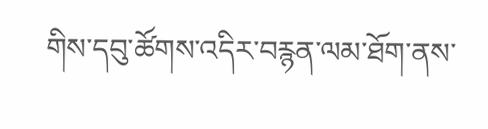གིས་དབུ་ཚོགས་འདིར་བརྙན་ལམ་ཐོག་ནས་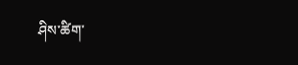ཤིས་ཚིག་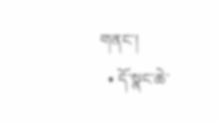གནང་།
  • དོ་སྣང་ཆེ་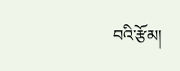བའི་རྩོམ།